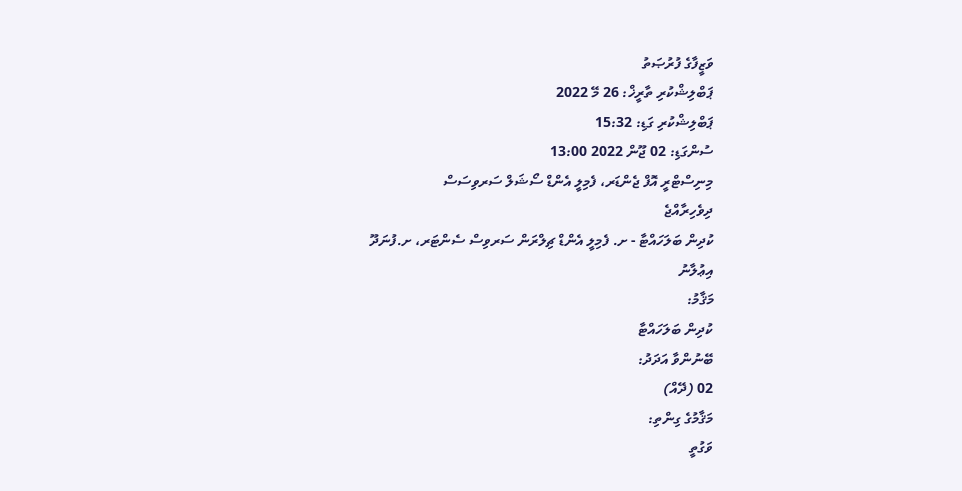ވަޒީފާގެ ފުރުޞަތު
ޕަބްލިޝްކުރި ތާރީޚް: 26 މޭ 2022
ޕަބްލިޝްކުރި ގަޑި: 15:32
ސުންގަޑި: 02 ޖޫން 2022 13:00
މިނިސްޓްރީ އޮފް ޖެންޑަރ، ފެމިލީ އެންޑް ސޯޝަލް ސަރވިސަސް
ދިވެހިރާއްޖެ
ކުދިން ބަލަހައްޓާ - ށ. ފެމިލީ އެންޑް ޗިލްރަން ސަރވިސް ސެންޓަރ، ށ.ފުނަދޫ
އިޢުލާނު
މަޤާމު:
ކުދިން ބަލަހައްޓާ
ބޭނުންވާ އަދަދު:
02 (ދޭއް)
މަޤާމުގެ ގިންތި:
ވަގުތީ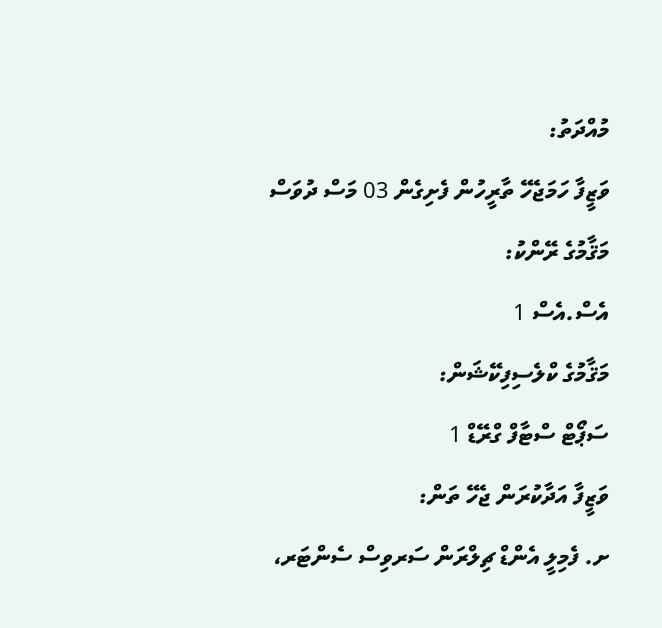މުއްދަތު:
ވަޒީފާ ހަމަޖެހޭ ތާރީހުން ފެށިގެން 03 މަސް ދުވަސް
މަޤާމުގެ ރޭންކު:
އެސް.އެސް 1
މަޤާމުގެ ކްލެސިފިކޭޝަން:
ސަޕޯޓް ސްޓާފް ގްރޭޑް 1
ވަޒީފާ އަދާކުރަން ޖެހޭ ތަން:
ށ. ފެމިލީ އެންޑް ޗިލްރަން ސަރވިސް ސެންޓަރ،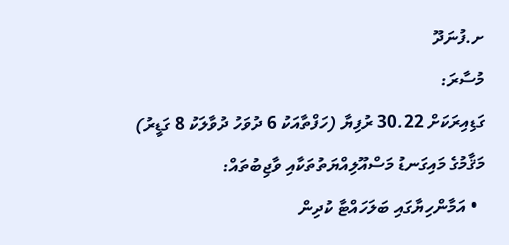ށ.ފުނަދޫ
މުސާރަ:
ގަޑިއިރަކަށް 30.22 ރުފިޔާ (ހަފްތާއަކު 6 ދުވަހު ދުވާލަކު 8 ގަޑީރު)
މަޤާމުގެ މައިގަނޑު މަސްއޫލިއްޔަތުތަކާއި ވާޖިބުތައް:
  • އަމާންހިޔާގައި ބަލަހައްޓާ ކުދިން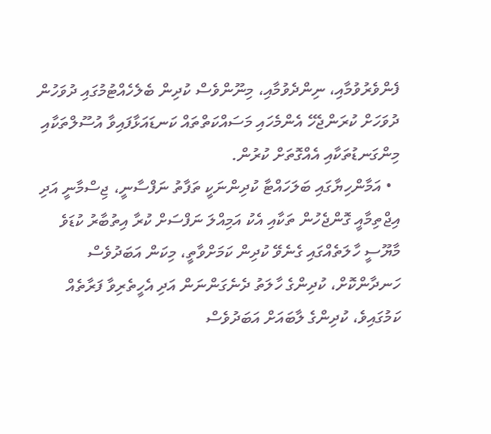ފެންވެރުވުމާއި، ނިންދެވުމާއި، މިނޫންވެސް ކުދިން ބެލެހެއްޓުމުގައި ދުވަހުން ދުވަހަށް ކުރަންޖެހޭ އެންމެހައި މަސައްކަތްތައް ކަނޑައަޅާފައިވާ އުސޫލްތަކާއި މިންގަނޑުތަކާއި އެއްގޮތަށް ކުރުން.
  • އަމާންހިޔާގައި ބަލަހައްޓާ ކުދިންނަކީ ތަފާތު ނަފްސާނީ، ޖިސްމާނީ އަދި އިޖްތިމާއީ ގޮންޖެހުން ތަކާއި އެކު އަމިއްލަ ނަފްސަށް ކުރާ އިތުބާރު ކުޑަވެ މާޔޫސީ ހާލަތެއްގައި ގެނެވޭ ކުދިން ކަމަށްވާތީ، މިކަން އަބަދުވެސް ހަނދާންކޮށް، ކުދިންގެ ހާލަތު ދެނެގަންނަން އަދި އެހީތެރިވާ ފަރާތެއް ކަމުގައިވެ، ކުދިންގެ ލާބައަށް އަބަދުވެސް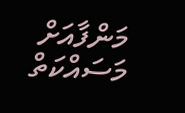މަންފާއަށް މަސައްކަތް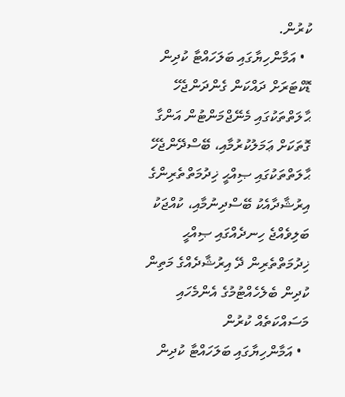ކުރުން.
  • އަމާންހިޔާގައި ބަލަހައްޓާ ކުދިން ޑޮކްޓަރަށް ދައްކަން ގެންދަންޖެހޭ ޙާލަތްތަކުގައި މެނޭޖްމަންޓުން އަންގާ ގޮތަކަށް ޢަމަލުކުރުމާއި، ބޭސްދޭންޖެހޭ ޙާލަތްތަކުގައި ޞިއްޙީ ޚިދުމަތްތެރިންގެ އިރުޝާދާއެކު ބޭސްދިނުމާއި، ކުއްޖަކު ބަލިވެއްޖެ ހިނދެއްގައި ޞިއްޙީ ޚިދުމަތްތެރިން ދޭ އިރުޝާދެއްގެ މަތިން ކުދިން ބެލެހެއްޓުމުގެ އެންމެހައި މަސައްކަތެއް ކުރުން
  • އަމާންހިޔާގައި ބަލަހައްޓާ ކުދިން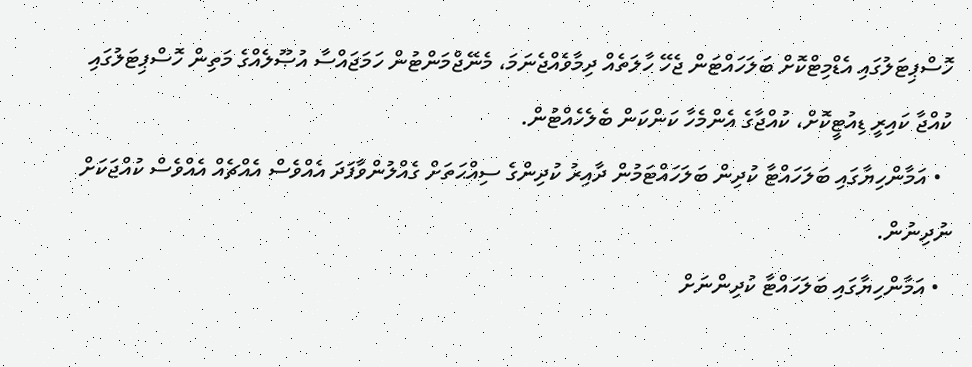ހޮސްޕިޓަލުގައި އެޑްމިޓްކޮށް ބަލަހައްޓަން ޖެހޭ ހާލަތެއް ދިމާވެއްޖެނަމަ، މެނޭޖްމަންޓުން ހަމަޖައްސާ އުޞޫލެއްގެ މަތިން ހޮސްޕިޓަލުގައި ކުއްޖާ ކައިރީ ޑިއުޓީކޮށް، ކުއްޖާގެ އެންމެހާ ކަންކަން ބެލެހެއްޓުން.
  • އަމާންހިޔާގައި ބަލަހައްޓާ ކުދިން ބަލަހައްޓަމުން ދާއިރު ކުދިންގެ ސިއްޙަތަށް ގެއްލުންވާފަދަ އެއްވެސް އެއްޗެއް އެއްވެސް ކުއްޖަކަށް ނުދިނުން.
  • އަމާންހިޔާގައި ބަލަހައްޓާ ކުދިންނަށް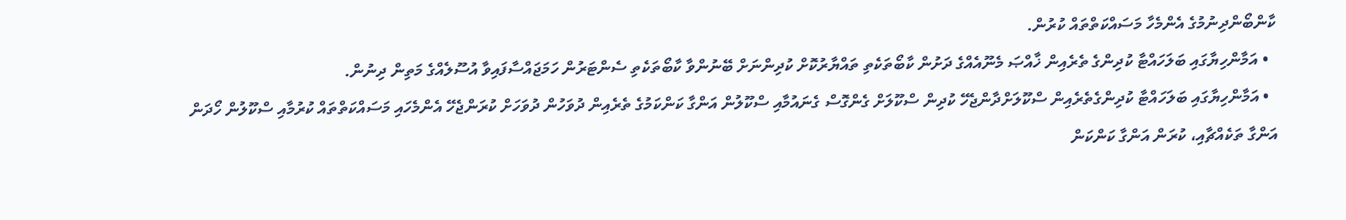ކާންބޯންދިނުމުގެ އެންމެހާ މަސައްކަތްތައް ކުރުން.
  • އަމާންހިޔާގައި ބަލަހައްޓާ ކުދިންގެ ތެރެއިން ޚާއްޞަ މެނޫއެއްގެ ދަށުން ކާބޯތަކެތި ތައްޔާރުކޮށް ކުދިންނަށް ބޭނުންވާ ކާބޯތަކެތި ސެންޓަރުން ހަމަޖައްސާފައިވާ އުސޫލެއްގެ މަތިން ދިނުން.
  • އަމާންހިޔާގައި ބަލަހައްޓާ ކުދިންގެތެރެއިން ސްކޫލަށްދާންޖެހޭ ކުދިން ސްކޫލަށް ގެންގޮސް ގެނައުމާއި ސްކޫލުން އަންގާ ކަންކަމުގެ ތެރެއިން ދުވަހުން ދުވަހަށް ކުރަންޖެހޭ އެންމެހައި މަސައްކަތްތައް ކުރުމާއި ސްކޫލުން ހޯދަން އަންގާ ތަކެއްޗާއި، ކުރަން އަންގާ ކަންކަން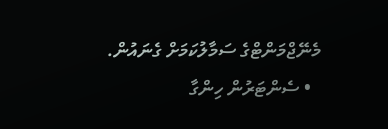މެނޭޖްމަންޓްގެ ސަމާލުކަމަށް ގެނައުން.
  • ސެންޓަރުން ހިންގާ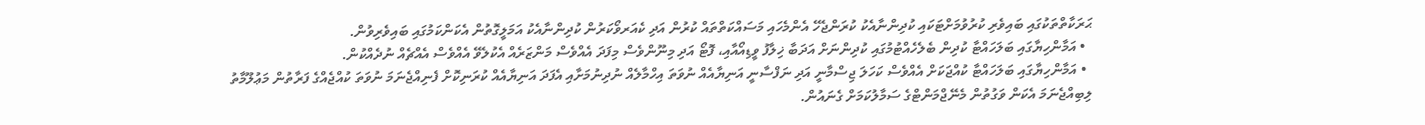ޙަރަކާތްތަކުގައި ބައިވެރި ކުރުވުމަށްޓަކައި ކުދިންނާއެކު ކުރަންޖެހޭ އެންމެހައި މަސައްކަތްތައް ކުރުން އަދި ކެއަރވޯކަރުން ކުދިންނާއެކު އަމަލީގޮތުން އެކަންކަމުގައި ބައިވެރިވުން.
  • އަމާންހިޔާގައި ބަލަހައްޓާ ކުދިން ބެލެހެއްޓުމުގައި ކުދިންނަށް އަދަބާ ޚިލާފު ވީޑިއޯއާއި، ފޮޓޯ އަދި މިނޫންވެސް މިފަދަ އެއްވެސް މަންޒަރެއް އެކުލެވޭ އެއްވެސް އެއްޗެއް ނުދެއްކުން.
  • އަމާންހިޔާގައި ބަލަހައްޓާ ކުއްޖަކަށް އެއްވެސް ކަހަލަ ޖިސްމާނީ އަދި ނަފްސާނީ އަނިޔާއެއް ނުވަތަ އިހްމާލެއް ނުދިނުމަށާއި އެފަދަ އަނިޔާއެއް ކުރަނިކޮށް ފެނިއްޖެނަމަ ނުވަތަ ކުއްޖެއްގެ ފަރާތުން މަޢުލޫމާތު ލިބިއްޖެނަމަ އެކަން ވަގުތުން މެނޭޖްމަންޓްގެ ސަމާލުކަމަށް ގެނައުން.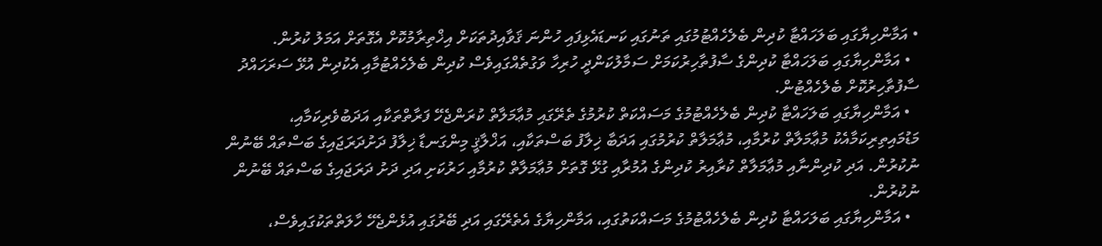• އަމާންހިޔާގައި ބަލަހައްޓާ ކުދިން ބެލެހެއްޓުމުގައި ތަނުގައި ކަނޑައެޅިފައި ހުންނަ ޤަވާއިދުތަކަށް އިޚްތިރާމުކޮށް އެގޮތަށް އަމަލު ކުރުން.
  • އަމާންހިޔާގައި ބަލަހައްޓާ ކުދިންގެ ސާފުތާހިރުކަމަށް ސަމާލުކަންދީ ހުރިހާ ވަގުތެއްގައިވެސް ކުދިން ބެލެހެއްޓުމާއި އެކުދިން އުޅޭ ސަރަހައްދު ސާފުތާހިރުކޮށް ބެލެހެއްޓުން.
  • އަމާންހިޔާގައި ބަލަހައްޓާ ކުދިން ބެލެހެއްޓުމުގެ މަސައްކަތް ކުރުމުގެ ތެރޭގައި މުޢާމަލާތް ކުރަންޖެހޭ ފަރާތްތަކާއި އަދަބުވެރިކަމާއި، މަޑުމައިތިރިކަމާއެކު މުޢާމަލާތް ކުރުމާއި، މުޢާމަލާތް ކުރުމުގައި އަދަބާ ޚިލާފު ބަސްތަކާއި، އަޚްލާޤީ މިންގަނޑާ ޚިލާފު ދަށުދަރަޖައިގެ ބަސްތައް ބޭނުން ނުކުރުން. އަދި ކުދިންނާއި މުޢާމަލާތް ކުރާއިރު ކުދިންގެ އުމުރާއި ގުޅޭ ގޮތަށް މުޢާމަލާތް ކުރުމާއި ހަރުކަށި އަދި ދަށު ދަރަޖައިގެ ބަސްތައް ބޭނުން ނުކުރުން.
  • އަމާންހިޔާގައި ބަލަހައްޓާ ކުދިން ބެލެހެއްޓުމުގެ މަސައްކަތުގައި، އަމާންހިޔާގެ އެތެރޭގައި އަދި ބޭރުގައި އުޅެންޖެހޭ ހާލަތްތަކުގައިވެސް،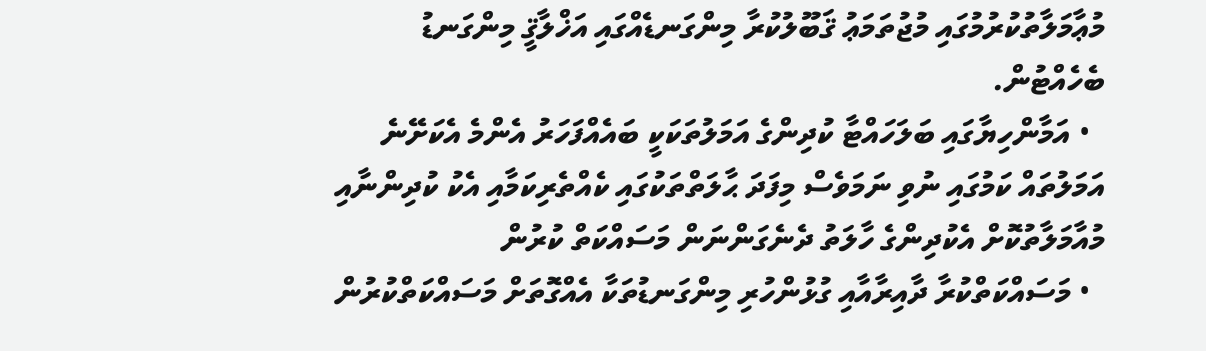މުޢާމަލާތުކުރުމުގައި މުޖުތަމަޢު ޤަބޫލުކުރާ މިންގަނޑެއްގައި އަޚްލާޤީ މިންގަނޑު ބެހެއްޓުން.
  • އަމާންހިޔާގައި ބަލަހައްޓާ ކުދިންގެ އަމަލުތަކަކީ ބައެއްފަހަރު އެންމެ އެކަށޭނެ އަމަލުތައް ކަމުގައި ނުވި ނަމަވެސް މިފަދަ ޙާލަތްތަކުގައި ކެއްތެރިކަމާއި އެކު ކުދިންނާއި މުއާމަލާތުކޮށް އެކުދިންގެ ހާލަތު ދެނެގަންނަން މަސައްކަތް ކުރުން
  • މަސައްކަތްކުރާ ދާއިރާއާއި ގުޅުންހުރި މިންގަނޑުތަކާ އެއްގޮތަށް މަސައްކަތްކުރުން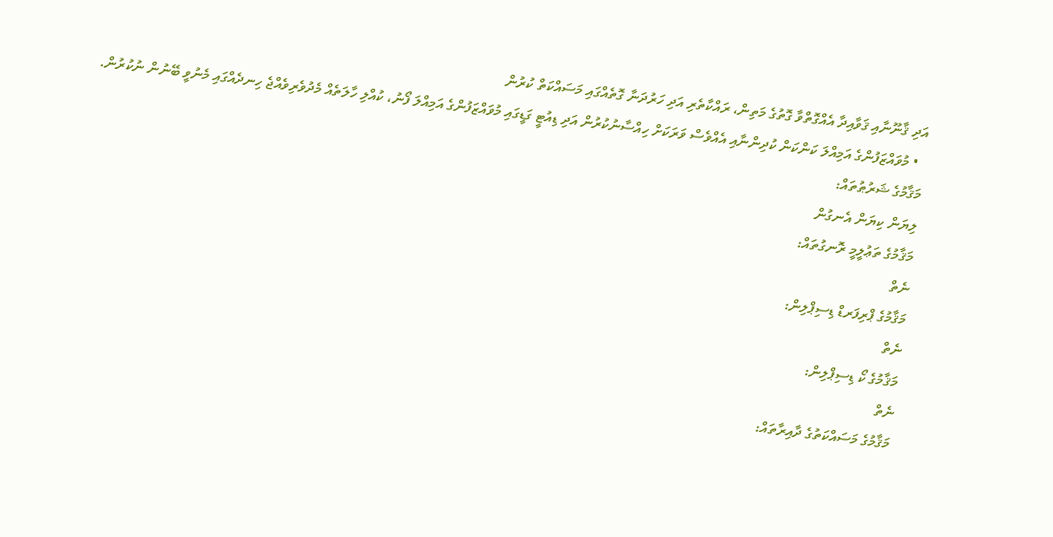އަދި ޤާނޫނާއި ޤަވާއިދާ އެއްގޮތްވާ ގޮތުގެ މަތިން، ރައްކާތެރި އަދި ހަރުދަނާ ގޮތެއްގައި މަސައްކަތް ކުރުން
  • މުވައްޒަފުންގެ އަމިއްލަ ކަންކަން ކުދިންނާއި އެއްވެސް ވަރަކަށް ހިއްސާނުކުރުން އަދި ޑިއުޓީ ގަޑީގައި މުވައްޒަފުންގެ އަމިއްލަ ފޯނު، ކުއްލި ހާލަތެއް މެދުވެރިވެއްޖެ ހިނދެއްގައި މެނުވީ ބޭނުން ނުކުރުން.
މަޤާމުގެ ޝަރުޠުތައް:
ލިޔަން ކިޔަން އެނގުން
މަޤާމުގެ ތަޢުލީމީ ރޮނގުތައް:
ނެތް
މަޤާމުގެ ޕްރިފަރޑް ޑިސިޕްލިން:
ނެތް
މަޤާމުގެ ކޯ ޑިސިޕްލިން:
ނެތް
މަޤާމުގެ މަސައްކަތުގެ ދާއިރާތައް: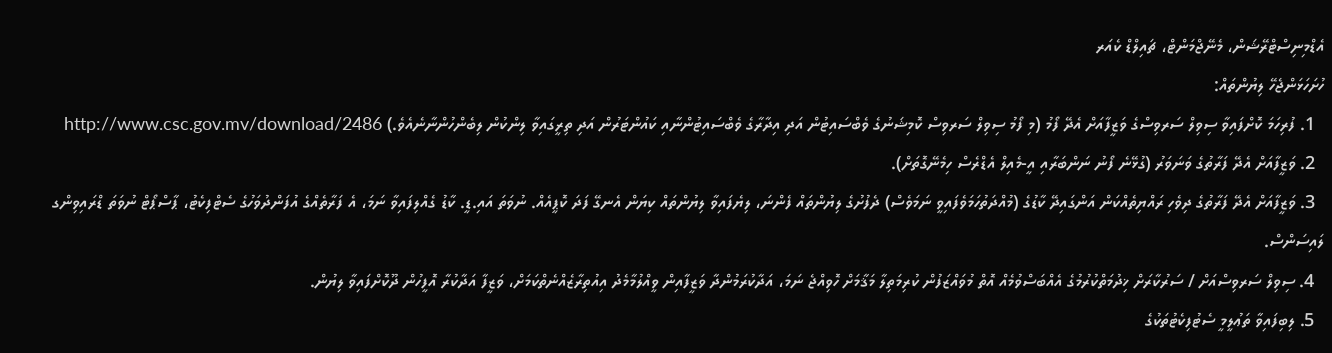އެޑްމިނިސްޓްރޭޝަން، މެނޭޖްމަންޓް، ޗައިލްޑް ކެއަރ
ހުށަހަޅަންޖެހޭ ލިޔުންތައް:
  1. ފުރިހަމަ ކޮށްފައިވާ ސިވިލް ސަރވިސްގެ ވަޒީފާއަށް އެދޭ ފޯމު (މި ފޯމު ސިވިލް ސަރވިސް ކޮމިޝަނުގެ ވެބްސައިޓުން އަދި އިދާރާގެ ވެބްސައިޓުންނާއި ކައުންޓަރުން އަދި ތިރީގައިވާ ލިންކުން ލިބެންހުންނާނެއެވެ.) http://www.csc.gov.mv/download/2486
  2. ވަޒީފާއަށް އެދޭ ފަރާތުގެ ވަނަވަރު (ގުޅޭނެ ފޯނު ނަންބަރާއި އީ-މެއިލް އެޑްރެސް ހިމެނޭގޮތަށް).
  3. ވަޒީފާއަށް އެދޭ ފަރާތުގެ ދިވެހި ރައްޔިތެއްކަން އަންގައިދޭ ކާޑުގެ (މުއްދަތުހަމަވެފައިވީ ނަމަވެސް) ދެފުށުގެ ލިޔުންތައް ފެންނަ، ލިޔެފައިވާ ލިޔުންތައް ކިޔަން އެނގޭ ފަދަ ކޮޕީއެއް. ނުވަތަ އައި.ޑީ. ކާޑު ގެއްލިފައިވާ ނަމަ، އެ ފަރާތެއްގެ އުފަންދުވަހުގެ ސެޓްފިކެޓު، ޕާސްޕޯޓް ނުވަތަ ޑްރައިވިންގ ލައިސަންސް.
  4. ސިވިލް ސަރވިސްއަށް / ސަރުކާރަށް ޚިދުމަތްކުރުމުގެ އެއްބަސްވުމެއް އޮތް މުވައްޒަފުން ކުރިމަތިލާ މަޤާމަށް ހޮވިއްޖެ ނަމަ، އަދާކުރަމުންދާ ވަޒީފާއިން ވީއްލުމާމެދު އިއުތިރާޒެއްނެތްކަމަށް، ވަޒީފާ އަދާކުރާ އޮފީހުން ދޫކޮށްފައިވާ ލިޔުން.
  5. ލިބިފައިވާ ތަޢުލީމީ ސެޓުފިކެޓުތަކުގެ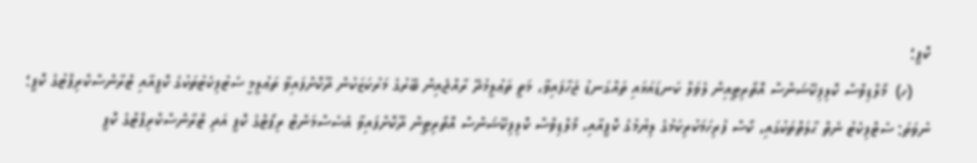ކޮޕީ؛
    (ހ)  މޯލްޑިވްސް ކޮލިފިކޭޝަންސް އޮތޯރިޓީއިން ލެވަލް ކަނޑައަޅައި ތައްގަނޑު ޖަހާފައިވާ، މަތީ ތަޢުލީމުދޭ ރާއްޖެއިން ބޭރުގެ މަރުކަޒަކުން ދޫކޮށްފައިވާ ތަޢުލީމީ ސެޓުފިކެޓުތަކުގެ ކޮޕީއާއި ޓްރާންސްކްރިޕްޓުގެ ކޮޕީ؛ ނުވަތަ: ސެޓްފިކެޓު ނެތް ޙާލަތްތަކުގައި، ކޯސް ފުރިހަމަކުރިކަމުގެ ލިޔުމުގެ ކޮޕީއާއި، މޯލްޑިވްސް ކޮލިފިކޭޝަންސް އޮތޯރިޓީން ދޫކޮށްފައިވާ އެސެސްމަންޓް ރިޕޯޓްގެ ކޮޕީ އަދި ޓްރާންސްކްރިޕްޓްގެ ކޮޕީ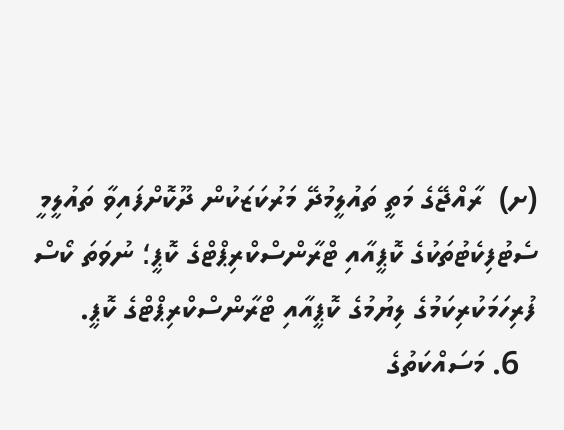(ށ)  ރާއްޖޭގެ މަތީ ތައުލީމުދޭ މަރުކަޒަކުން ދޫކޮށްފައިވާ ތައުލީމީ ސެޓުފިކެޓުތަކުގެ ކޮޕީއާއި ޓްރާންސްކްރިޕްޓްގެ ކޮޕީ؛ ނުވަތަ ކޯސް ފުރިހަމަކުރިކަމުގެ ލިޔުމުގެ ކޮޕީއާއި ޓްރާންސްކްރިޕްޓްގެ ކޮޕީ.
  6. މަސައްކަތުގެ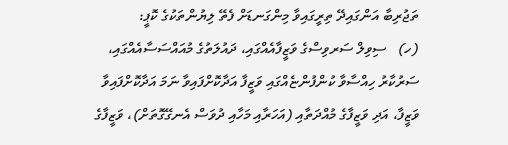ތަޖުރިބާ އަންގައިދޭ ތިރީގައިވާ މިންގަނޑަށް ފެތޭ ލިޔުންތަކުގެ ކޮޕީ:
(ހ)   ސިވިލް ސަރވިސްގެ ވަޒީފާއެއްގައި، ދައުލަތުގެ މުއައްސަސާއެއްގައި، ސަރުކާރު ހިއްސާވާ ކުންފުންޏެއްގައި ވަޒީފާ އަދާކޮށްފައިވާ ނަމަ އަދާކޮށްފައިވާ ވަޒީފާ، އަދި ވަޒީފާގެ މުއްދަތާއި (އަހަރާއި މަހާއި ދުވަސް އެނގޭގޮތަށް)، ވަޒީފާގެ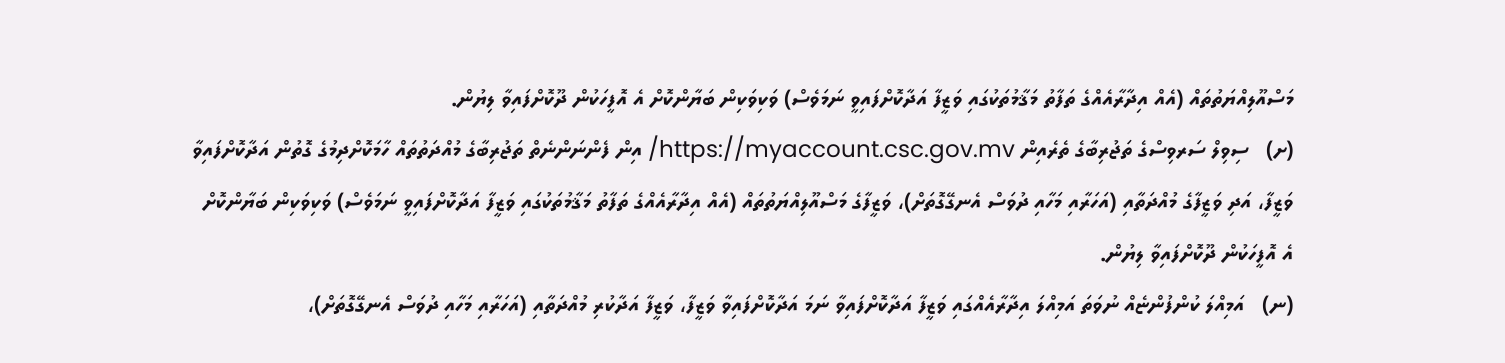މަސްއޫލިއްޔަތުތައް (އެއް އިދާރާއެއްގެ ތަފާތު މަޤާމުތަކުގައި ވަޒީފާ އަދާކޮށްފައިވީ ނަމަވެސް) ވަކިވަކިން ބަޔާންކޮށް އެ އޮފީހަކުން ދޫކޮށްފައިވާ ލިޔުން.
(ށ)   ސިވިލް ސަރވިސްގެ ތަޖުރިބާގެ ތެރެއިން https://myaccount.csc.gov.mv/ އިން ފެންނަންނެތް ތަޖުރިބާގެ މުއްދަތުތައް ހާމަކޮށްދިމުގެ ގޮތުން އަދާކޮށްފައިވާ ވަޒީފާ، އަދި ވަޒީފާގެ މުއްދަތާއި (އަހަރާއި މަހާއި ދުވަސް އެނގޭގޮތަށް)، ވަޒީފާގެ މަސްއޫލިއްޔަތުތައް (އެއް އިދާރާއެއްގެ ތަފާތު މަޤާމުތަކުގައި ވަޒީފާ އަދާކޮށްފައިވީ ނަމަވެސް) ވަކިވަކިން ބަޔާންކޮށް އެ އޮފީހަކުން ދޫކޮށްފައިވާ ލިޔުން.
(ނ)   އަމިއްލަ ކުންފުންޏެއް ނުވަތަ އަމިއްލަ އިދާރާއެއްގައި ވަޒީފާ އަދާކޮށްފައިވާ ނަމަ އަދާކޮށްފައިވާ ވަޒީފާ، ވަޒީފާ އަދާކުރި މުއްދަތާއި (އަހަރާއި މަހާއި ދުވަސް އެނގޭގޮތަށް)،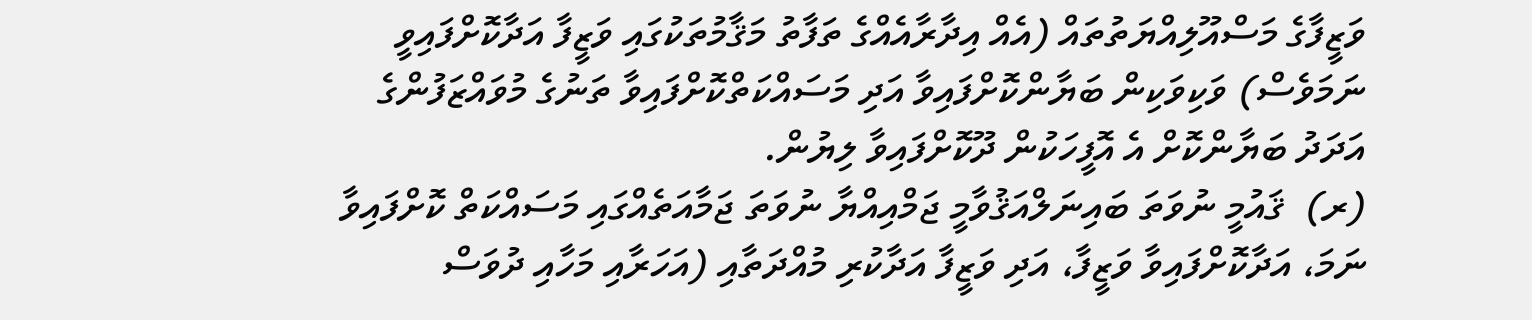ވަޒީފާގެ މަސްއޫލިއްޔަތުތައް (އެއް އިދާރާއެއްގެ ތަފާތު މަޤާމުތަކުގައި ވަޒީފާ އަދާކޮށްފައިވީ ނަމަވެސް) ވަކިވަކިން ބަޔާންކޮށްފައިވާ އަދި މަސައްކަތްކޮށްފައިވާ ތަނުގެ މުވައްޒަފުންގެ އަދަދު ބަޔާންކޮށް އެ އޮފީހަކުން ދޫކޮށްފައިވާ ލިޔުން.
(ރ)  ޤައުމީ ނުވަތަ ބައިނަލްއަޤުވާމީ ޖަމްއިއްޔާ ނުވަތަ ޖަމާއަތެއްގައި މަސައްކަތް ކޮށްފައިވާ ނަމަ، އަދާކޮށްފައިވާ ވަޒީފާ، އަދި ވަޒީފާ އަދާކުރި މުއްދަތާއި (އަހަރާއި މަހާއި ދުވަސް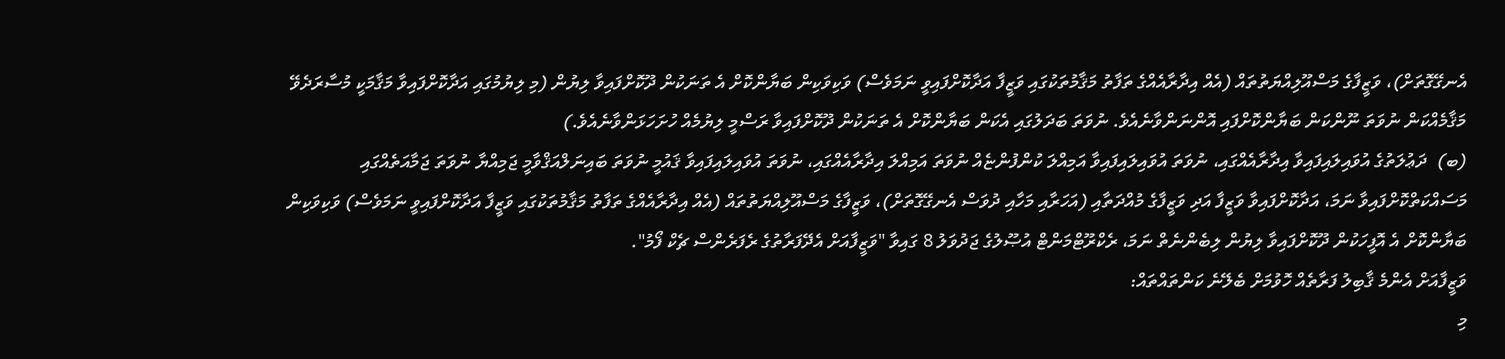އެނގޭގޮތަށް)، ވަޒީފާގެ މަސްއޫލިއްޔަތުތައް (އެއް އިދާރާއެއްގެ ތަފާތު މަޤާމުތަކުގައި ވަޒީފާ އަދާކޮށްފައިވީ ނަމަވެސް) ވަކިވަކިން ބަޔާންކޮށް އެ ތަނަކުން ދޫކޮށްފައިވާ ލިޔުން (މި ލިޔުމުގައި އަދާކޮށްފައިވާ މަޤާމަކީ މުސާރަދެވޭ މަޤާމެއްކަން ނުވަތަ ނޫންކަން ބަޔާންކޮށްފައި އޮންނަންވާނެއެވެ. ނުވަތަ ބަދަލުގައި އެކަން ބަޔާންކޮށް އެ ތަނަކުން ދޫކޮށްފައިވާ ރަސްމީ ލިޔުމެއް ހުށަހަޅަންވާނެއެވެ.)
(ބ)  ދަޢުލަތުގެ އުވައިލައިފައިވާ އިދާރާއެއްގައި، ނުވަތަ އުވައިލައިފައިވާ އަމިއްލަ ކުންފުންޏެއް ނުވަތަ އަމިއްލަ އިދާރާއެއްގައި، ނުވަތަ އުވައިލައިފައިވާ ޤައުމީ ނުވަތަ ބައިނަލްއަޤްވާމީ ޖަމިއްޔާ ނުވަތަ ޖަމާއަތެއްގައި މަސައްކަތްކޮށްފައިވާ ނަމަ، އަދާކޮށްފައިވާ ވަޒީފާ އަދި ވަޒީފާގެ މުއްދަތާއި (އަހަރާއި މަހާއި ދުވަސް އެނގޭގޮތަށް)، ވަޒީފާގެ މަސްއޫލިއްޔަތުތައް (އެއް އިދާރާއެއްގެ ތަފާތު މަޤާމުތަކުގައި ވަޒީފާ އަދާކޮށްފައިވީ ނަމަވެސް) ވަކިވަކިން ބަޔާންކޮށް އެ އޮފީހަކުން ދޫކޮށްފައިވާ ލިޔުން ލިބެންނެތް ނަމަ، ރެކްރޫޓްމަންޓް އުޞޫލުގެ ޖަދުވަލު 8 ގައިވާ "ވަޒީފާއަށް އެދޭފަރާތުގެ ރެފަރެންސް ޗެކް ފޯމު".
ވަޒީފާއަށް އެންމެ ޤާބިލު ފަރާތެއް ހޮވުމަށް ބެލޭނެ ކަންތައްތައް:
މި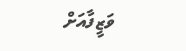ވަޒީފާއަށް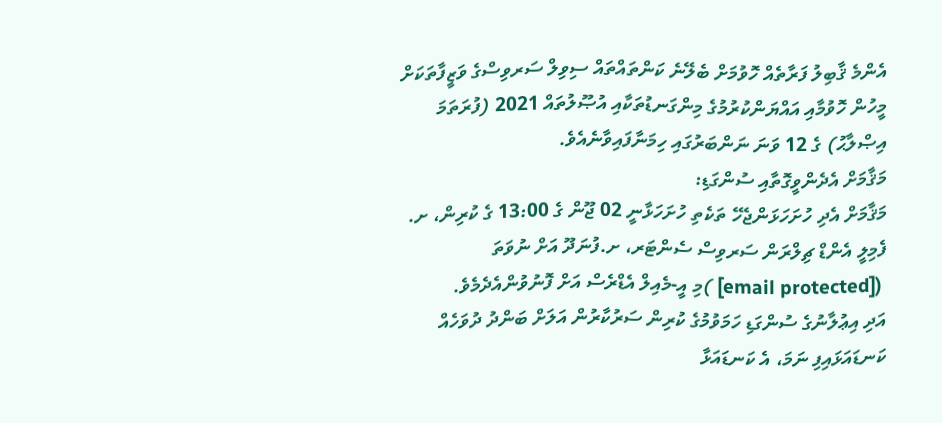އެންމެ ޤާބިލު ފަރާތެއް ހޮވުމަށް ބެލޭނެ ކަންތައްތައް ސިވިލް ސަރވިސްގެ ވަޒީފާތަކަށް މީހުން ހޮވުމާއި އައްޔަންކުރުމުގެ މިންގަނޑުތަކާއި އުޞޫލުތައް 2021 (ފުރަތަމަ އިޞްލާޙު) ގެ 12 ވަނަ ނަންބަރުގައި ހިމަނާފައިވާނެއެވެ.
މަޤާމަށް އެދެންވީގޮތާއި ސުންގަޑި:
މަޤާމަށް އެދި ހުށަހަޅަންޖެހޭ ތަކެތި ހުށަހަޅާނީ 02 ޖޫން ގެ 13:00 ގެ ކުރިން، ށ. ފެމިލީ އެންޑް ޗިލްރަން ސަރވިސް ސެންޓަރ، ށ.ފުނަދޫ އަށް ނުވަތަ
 ([email protected] )މި އީ-މެއިލް އެޑްރެސް އަށް ފޮނުވުންއެދެމެވެ.
އަދި އިޢުލާނުގެ ސުންގަޑި ހަމަވުމުގެ ކުރިން ސަރުކާރުން އަލަށް ބަންދު ދުވަހެއް ކަނޑައަޅައިފި ނަމަ، އެ ކަނޑައަޅާ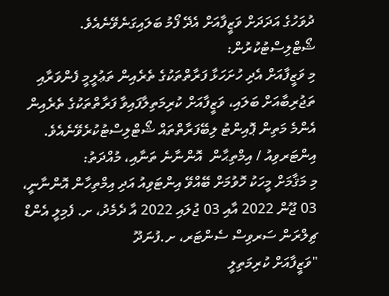ދުވަހުގެ އަދަދަށް ވަޒީފާއަށް އެދޭ ފޯމު ބަލައިގަނެވޭނެއެވެ.
ޝޯޓްލިސްޓުކުރުން:
މި ވަޒީފާއަށް އެދި ހުށަހަޅާ ފަރާތްތަކުގެ ތެރެއިން ތަޢުލީމީ ފެންވަރާއި ތަޖުރިބާއަށް ބަލައި، ވަޒީފާއަށް ކުރިމަތިލާފައިވާ ފަރާތްތަކުގެ ތެރެއިން އެންމެ މަތިން ޕޮއިންޓު ލިބޭފަރާތްތައް ޝޯޓްލިސްޓުކުރެވޭނެއެވެ.
އިންޓަރވިއު / އިމްތިޙާން  އޮންނާނެ ތަނާއި، މުއްދަތު:
މި މަޤާމަށް މީހަކު ހޮވުމަށް ބޭއްވޭ އިންޓަވިއު އަދި އިމްތިހާން އޮންނާނީ، 03 ޖޫން 2022 އާއި 03 ޖުލައި 2022 އާ ދެމެދު، ށ. ފެމިލީ އެންޑް ޗިލްރަން ސަރވިސް ސެންޓަރ، ށ.ފުނަދޫ
"ވަޒީފާއަށް ކުރިމަތިލީ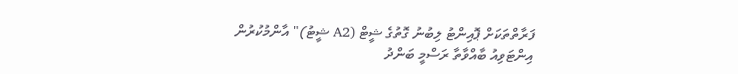ފަރާތްތަކަށް ޕޮއިންޓު ލިބުނު ގޮތުގެ ޝީޓް (A2 ޝީޓު)" އާންމުކުރުން
އިންޓަވިއު ބާއްވާތާ ރަސްމީ ބަންދު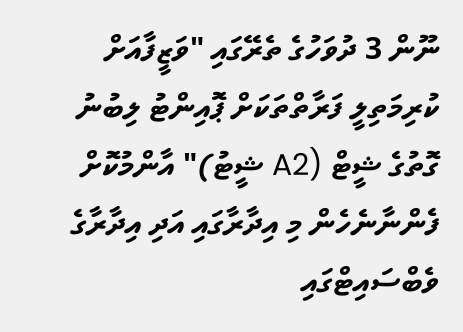ނޫން 3 ދުވަހުގެ ތެރޭގައި "ވަޒީފާއަށް ކުރިމަތިލީ ފަރާތްތަކަށް ޕޮއިންޓު ލިބުނު ގޮތުގެ ޝީޓް (A2 ޝީޓު)" އާންމުކޮށް ފެންނާނެހެން މި އިދާރާގައި އަދި އިދާރާގެ ވެބްސައިޓްގައި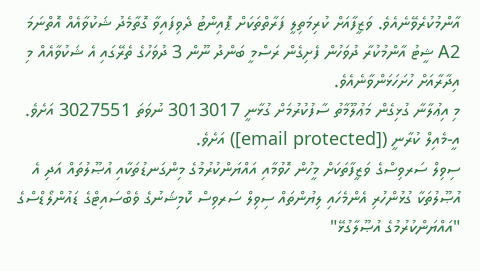އާންމުކުރެވޭނެއެވެ. ވަޒީފާއަށް ކުރިމަތިލީ ފަރާތްތަކަށް ޕޮއިންޓު ދެވިފައިވާ ގޮތާމެދު ޝަކުވާއެއް އޮތްނަމަ A2 ޝީޓު އާންމުކުރާ ދުވަހުން ފެށިގެން ރަސްމީ ބަންދު ނޫން 3 ދުވަހުގެ ތެރޭގައި އެ ޝަކުވާއެއް މި އިދާރާއަށް ހުށަހަޅަންވާނެއެވެ.
މި އިޢުލާނާ ގުޅިގެން މަޢުލޫމާތު ސާފުކުރުމަށް ގުޅާނީ 3013017 ނުވަތަ 3027551 އަށެވެ. އީ-މެއިލް ކުރާނީ ([email protected]) އަށެވެ.
ސިވިލް ސަރވިސްގެ ވަޒީފާތަކަށް މީހުން ހޮވުމާއި އައްޔަންކުރުމުގެ މިންގަނޑުތަކާއި އުޞޫލުތައް އަދި އެ އުޞޫލުތަކާ ގުޅުންހުރި އެންމެހައި ލިޔުންތައް ސިވިލް ސަރވިސް ކޮމިޝަނުގެ ވެބްސައިޓްގެ ޑައުންލޯޑްސްގެ "އައްޔަންކުރުމުގެ އުޞޫލާގުޅޭ"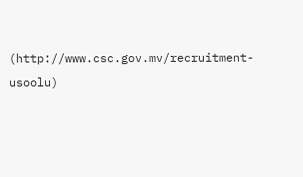(http://www.csc.gov.mv/recruitment-usoolu)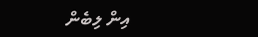އިން ލިބެން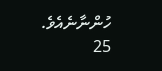ހުންނާނެއެވެ.
25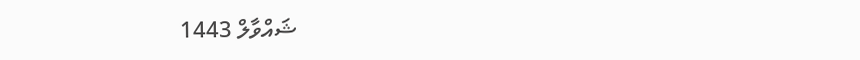ޝައްވާލް 1443